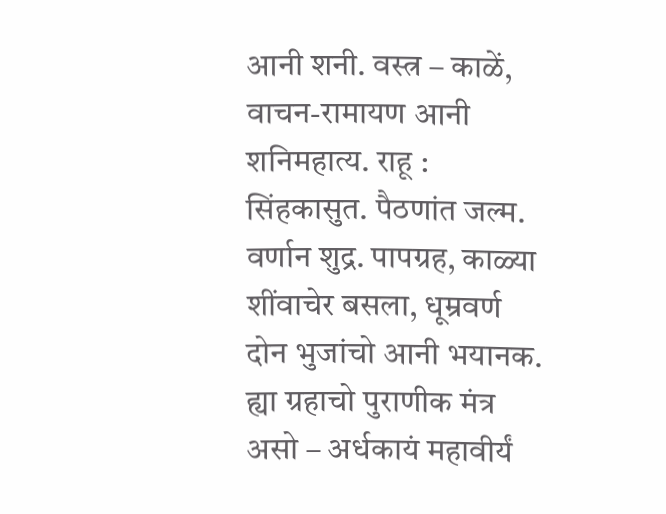आनी शनी. वस्त्र – काळें, वाचन-रामायण आनी शनिमहात्य. राहू : सिंहकासुत. पैठणांत जल्म. वर्णान शुद्र. पापग्रह, काळ्या शींवाचेर बसला, धूम्रवर्ण दोन भुजांचो आनी भयानक. ह्या ग्रहाचो पुराणीक मंत्र असो – अर्धकायं महावीर्यं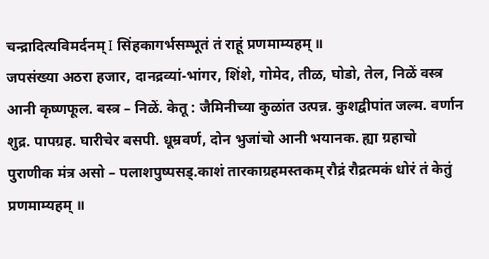चन्द्रादित्यविमर्दनम् Ι सिंहकागर्भसम्भूतं तं राहूं प्रणमाम्यहम् ॥
जपसंख्या अठरा हजार, दानद्रव्यां-भांगर, शिंशे, गोमेद, तीळ, घोडो, तेल, निळें वस्त्र आनी कृष्णफूल. बस्त्र – निळें. केतू : जैमिनीच्या कुळांत उत्पन्न. कुशद्वीपांत जल्म. वर्णान शुद्र. पापग्रह. घारीचेर बसपी. धूम्रवर्ण, दोन भुजांचो आनी भयानक. ह्या ग्रहाचो पुराणीक मंत्र असो – पलाशपुष्पसड्.काशं तारकाग्रहमस्तकम् रौद्रं रौद्रत्मकं धोरं तं केतुं प्रणमाम्यहम् ॥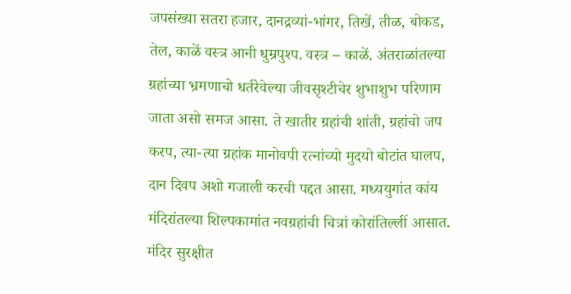जपसंख्या सतरा हजार, दानद्रव्यां-भांगर, तिखें, तीळ, बोकड, तेल, काळें वस्त्र आनी धुम्रपुश्प. वस्त्र – काळें. अंतराळांतल्या ग्रहांच्या भ्रमणाचो धर्तरेवेल्या जीवसृश्टीचेर शुभाशुभ परिणाम जाता असो समज आसा. ते खातीर ग्रहांची शांती, ग्रहांचो जप करप, त्या-त्या ग्रहांक मानोवपी रत्नांच्यो मुदयो बोटांत घालप, दान दिवप अशो गजाली करची पद्दत आसा. मध्ययुगांत कांय मंदिरांतल्या शिल्पकामांत नवग्रहांची चित्रां कोरांतिल्लीं आसात. मंदिर सुरक्षीत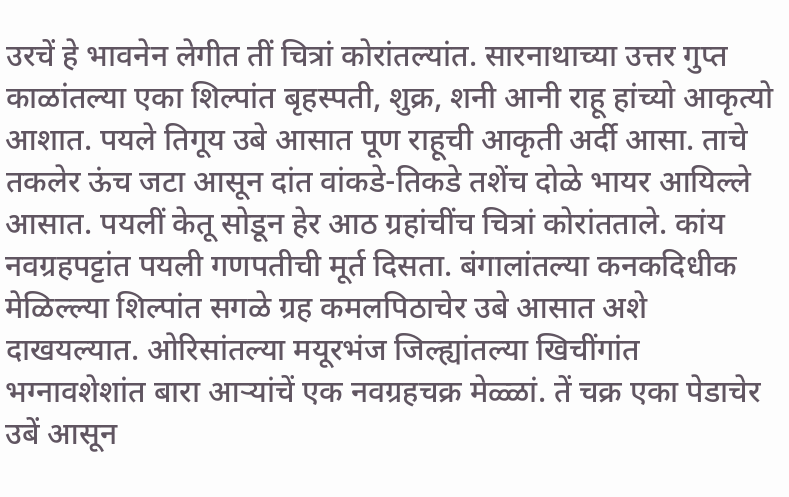उरचें हे भावनेन लेगीत तीं चित्रां कोरांतल्यांत. सारनाथाच्या उत्तर गुप्त काळांतल्या एका शिल्पांत बृहस्पती, शुक्र, शनी आनी राहू हांच्यो आकृत्यो आशात. पयले तिगूय उबे आसात पूण राहूची आकृती अर्दी आसा. ताचे तकलेर ऊंच जटा आसून दांत वांकडे-तिकडे तशेंच दोळे भायर आयिल्ले आसात. पयलीं केतू सोडून हेर आठ ग्रहांचींच चित्रां कोरांतताले. कांय नवग्रहपट्टांत पयली गणपतीची मूर्त दिसता. बंगालांतल्या कनकदिधीक मेळिल्ल्या शिल्पांत सगळे ग्रह कमलपिठाचेर उबे आसात अशे दाखयल्यात. ओरिसांतल्या मयूरभंज जिल्ह्यांतल्या खिचींगांत भग्नावशेशांत बारा आऱ्यांचें एक नवग्रहचक्र मेळ्ळां. तें चक्र एका पेडाचेर उबें आसून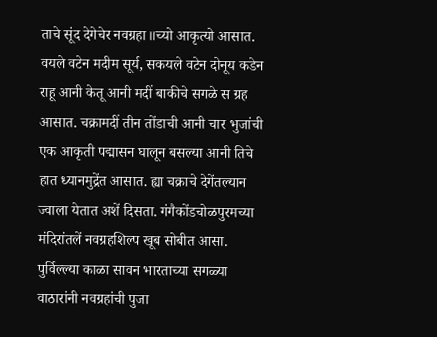ताचे सूंद देगेचेर नवग्रहा॥च्यो आकृत्यो आसात. वयले वटेन मदीम सूर्य, सकयले वटेन दोनूय कडेन राहू आनी केतू आनी मदीं बाकीचे सगळे स ग्रह आसात. चक्रामदीं तीन तोंडाची आनी चार भुजांची एक आकृती पद्मासन घालून बसल्या आनी तिचे हात ध्यानमुद्रेंत आसात. ह्या चक्राचे देगेंतल्यान ज्वाला येतात अशें दिसता. गंगैकोंडचोळपुरमच्या मंदिरांतलें नवग्रहशिल्प खूब सोबीत आसा. पुर्विल्ल्या काळा सावन भारताच्या सगळ्या वाठारांनी नवग्रहांची पुजा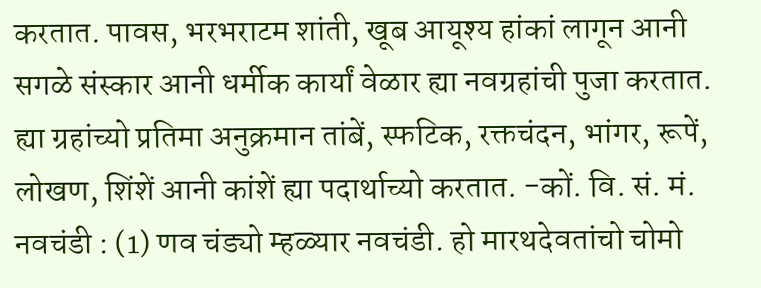करतात. पावस, भरभराटम शांती, खूब आयूश्य हांकां लागून आनी सगळे संस्कार आनी धर्मीक कार्यां वेळार ह्या नवग्रहांची पुजा करतात. ह्या ग्रहांच्यो प्रतिमा अनुक्रमान तांबें, स्फटिक, रक्तचंदन, भांगर, रूपें, लोखण, शिंशें आनी कांशें ह्या पदार्थाच्यो करतात. -कों. वि. सं. मं.
नवचंडी : (1) णव चंड्यो म्हळ्यार नवचंडी. हो मारथदेवतांचो चोमो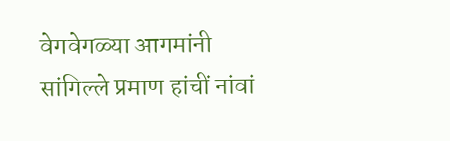वेगवेगळ्या आगमांनी सांगिल्ले प्रमाण हांचीं नांवां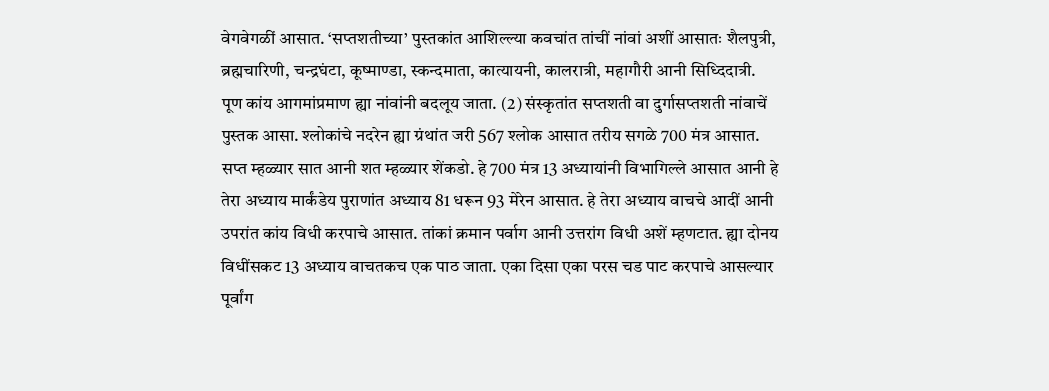वेगवेगळीं आसात. ‘सप्तशतीच्या’ पुस्तकांत आशिल्ल्या कवचांत तांचीं नांवां अशीं आसातः शैलपुत्री, ब्रह्मचारिणी, चन्द्रघंटा, कूष्माण्डा, स्कन्दमाता, कात्यायनी, कालरात्री, महागौरी आनी सिध्दिदात्री. पूण कांय आगमांप्रमाण ह्या नांवांनी बदलूय जाता. (2) संस्कृतांत सप्तशती वा दुर्गासप्तशती नांवाचें पुस्तक आसा. श्लोकांचे नदरेन ह्या ग्रंथांत जरी 567 श्लोक आसात तरीय सगळे 700 मंत्र आसात. सप्त म्हळ्यार सात आनी शत म्हळ्यार शेंकडो. हे 700 मंत्र 13 अध्यायांनी विभागिल्ले आसात आनी हे तेरा अध्याय मार्कंडेय पुराणांत अध्याय 81 धरून 93 मेरेन आसात. हे तेरा अध्याय वाचचे आदीं आनी उपरांत कांय विधी करपाचे आसात. तांकां क्रमान पर्वाग आनी उत्तरांग विधी अशें म्हणटात. ह्या दोनय विधींसकट 13 अध्याय वाचतकच एक पाठ जाता. एका दिसा एका परस चड पाट करपाचे आसल्यार पूर्वांग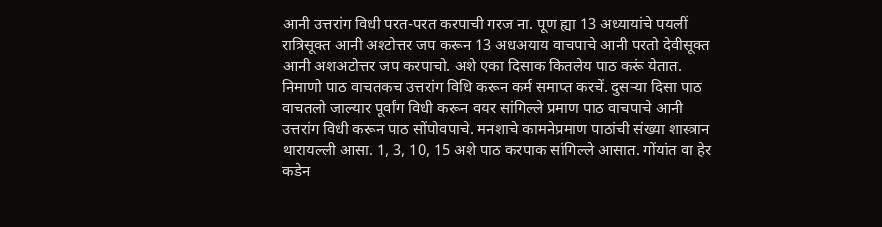आनी उत्तरांग विधी परत-परत करपाची गरज ना. पूण ह्या 13 अध्यायांचे पयलीं रात्रिसूक्त आनी अश्टोत्तर जप करून 13 अधअयाय वाचपाचे आनी परतो देवीसूक्त आनी अशअटोत्तर जप करपाचो. अशे एका दिसाक कितलेय पाठ करूं येतात. निमाणो पाठ वाचतकच उत्तरांग विधि करून कर्म समाप्त करचें. दुसऱ्या दिसा पाठ वाचतलो जाल्यार पूर्वांग विधी करून वयर सांगिल्ले प्रमाण पाठ वाचपाचे आनी उत्तरांग विधी करून पाठ सोंपोवपाचे. मनशाचे कामनेप्रमाण पाठांची संख्या शास्त्रान थारायल्ली आसा. 1, 3, 10, 15 अशे पाठ करपाक सांगिल्ले आसात. गोंयांत वा हेर कडेन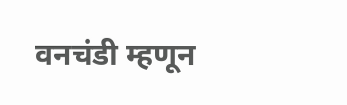वनचंडी म्हणून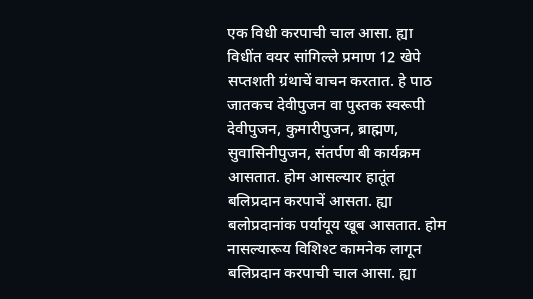एक विधी करपाची चाल आसा. ह्या विधींत वयर सांगिल्ले प्रमाण 12 खेपे सप्तशती ग्रंथाचें वाचन करतात. हे पाठ जातकच देवीपुजन वा पुस्तक स्वरूपी देवीपुजन, कुमारीपुजन, ब्राह्मण, सुवासिनीपुजन, संतर्पण बी कार्यक्रम आसतात. होम आसल्यार हातूंत बलिप्रदान करपाचें आसता. ह्या बलोप्रदानांक पर्यायूय खूब आसतात. होम नासल्यारूय विशिश्ट कामनेक लागून बलिप्रदान करपाची चाल आसा. ह्या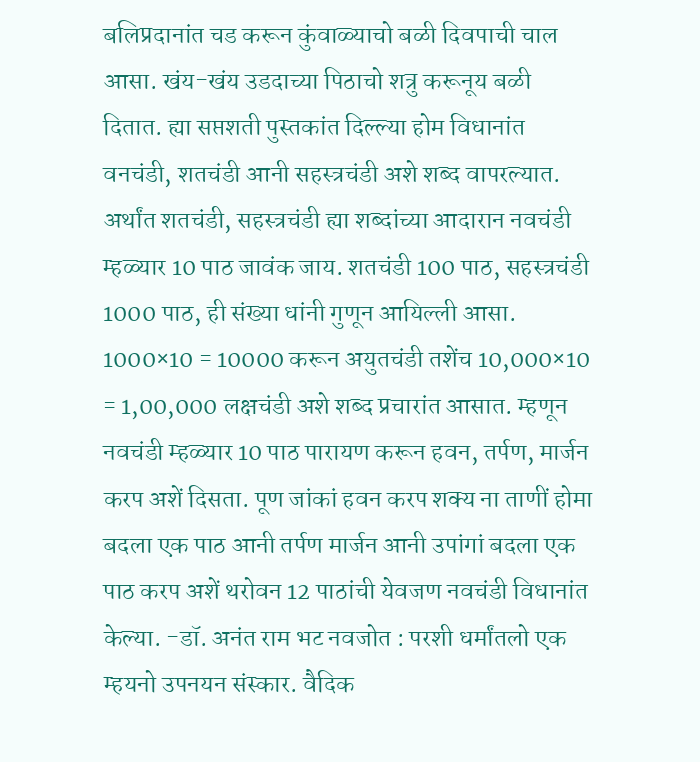बलिप्रदानांत चड करून कुंवाळ्याचो बळी दिवपाची चाल आसा. खंय-खंय उडदाच्या पिठाचो शत्रु करूनूय बळी दितात. ह्या सप्तशती पुस्तकांत दिल्ल्या होम विधानांत वनचंडी, शतचंडी आनी सहस्त्रचंडी अशे शब्द वापरल्यात. अर्थांत शतचंडी, सहस्त्रचंडी ह्या शब्दांच्या आदारान नवचंडी म्हळ्यार 10 पाठ जावंक जाय. शतचंडी 100 पाठ, सहस्त्रचंडी 1000 पाठ, ही संख्या धांनी गुणून आयिल्ली आसा. 1000×10 = 10000 करून अयुतचंडी तशेंच 10,000×10 = 1,00,000 लक्षचंडी अशे शब्द प्रचारांत आसात. म्हणून नवचंडी म्हळ्यार 10 पाठ पारायण करून हवन, तर्पण, मार्जन करप अशें दिसता. पूण जांकां हवन करप शक्य ना ताणीं होमा बदला एक पाठ आनी तर्पण मार्जन आनी उपांगां बदला एक पाठ करप अशें थरोवन 12 पाठांची येवजण नवचंडी विधानांत केल्या. -डॉ. अनंत राम भट नवजोत : परशी धर्मांतलो एक म्हयनो उपनयन संस्कार. वैदिक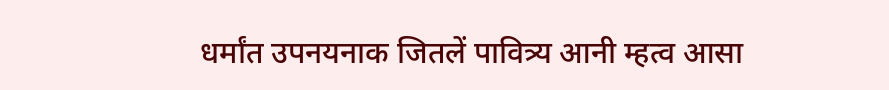धर्मांत उपनयनाक जितलें पावित्र्य आनी म्हत्व आसा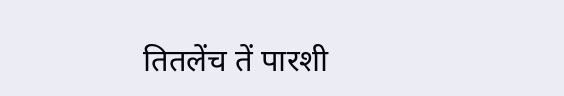तितलेंच तें पारशी